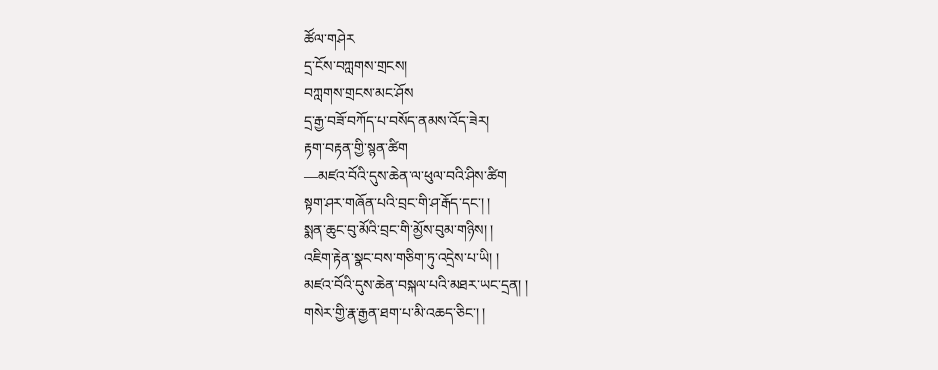ཚོལ་གཤེར
དྲ་ངོས་བཀླགས་གྲངས།
བཀླགས་གྲངས་མང་ཤོས
དྲ་རྒྱ་བཟོ་བཀོད་པ་བསོད་ནམས་འོད་ཟེར།
རྟག་བརྟན་གྱི་སྙན་ཚིག
—མཛའ་བོའི་དུས་ཆེན་ལ་ཕུལ་བའི་ཤིས་ཚིག
སྟག་ཤར་གཞོན་པའི་བྲང་གི་ཤ་རྒོད་དང་། །
སྨན་ཆུང་བུ་མོའི་བྲང་གི་མྱོས་བུམ་གཉིས། །
འཇིག་རྟེན་སྣང་བས་གཅིག་ཏུ་འདྲེས་པ་ཡི། །
མཛའ་བོའི་དུས་ཆེན་བསྐལ་པའི་མཐར་ཡང་དྲན། །
གསེར་གྱི་རྣ་རྒྱན་ཐག་པ་མི་འཆད་ཅིང་། །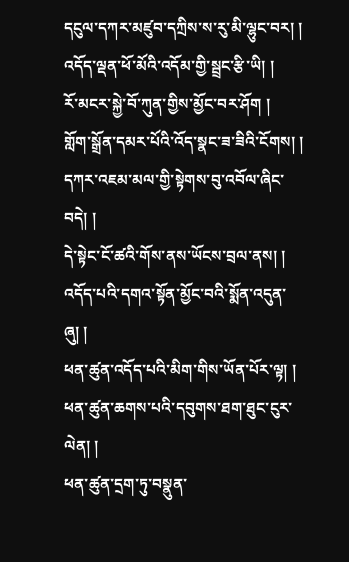དངུལ་དཀར་མཛུབ་དཀྲིས་ས་རུ་མི་ལྷུང་བར། །
འདོད་ལྡན་ཕོ་མོའི་འདོམ་གྱི་སྦྲང་རྩི་ཡི། །
རོ་མངར་སྐྱེ་བོ་ཀུན་གྱིས་མྱོང་བར་ཤོག །
གློག་སྒྲོན་དམར་པོའི་འོད་སྣང་ཟ་ཟིའི་ངོགས། །
དཀར་འཇམ་མལ་གྱི་སྟེགས་བུ་འབོལ་ཞིང་བདེ། །
དེ་སྟེང་ངོ་ཚའི་གོས་ནས་ཡོངས་བྲལ་ནས། །
འདོད་པའི་དགའ་སྟོན་མྱོང་བའི་སྨོན་འདུན་ཞུ། །
ཕན་ཚུན་འདོད་པའི་མིག་གིས་ཡོན་པོར་ལྟ། །
ཕན་ཚུན་ཆགས་པའི་དབུགས་ཐག་ཐུང་ངུར་ལེན། །
ཕན་ཚུན་དྲག་ཏུ་བསྣུན་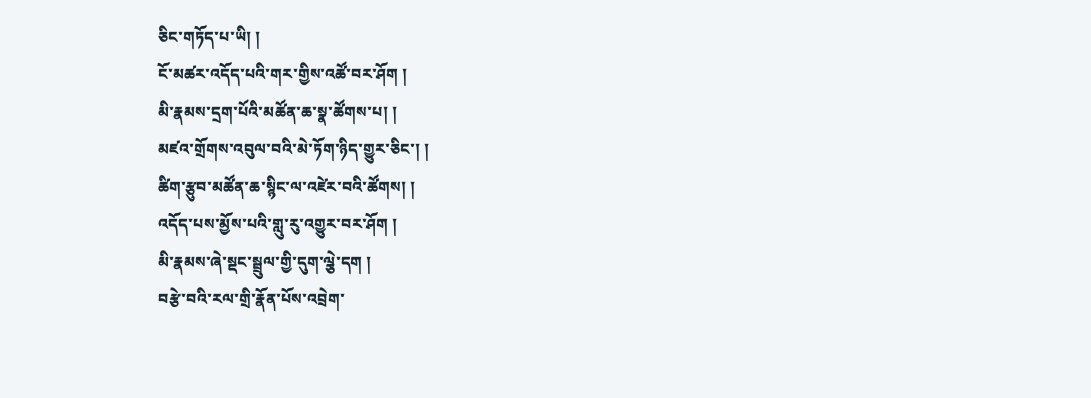ཅིང་གཏོད་པ་ཡི། །
ངོ་མཚར་འདོད་པའི་གར་གྱིས་འཚོ་བར་ཤོག །
མི་རྣམས་དྲག་པོའི་མཚོན་ཆ་སྣ་ཚོགས་པ། །
མཛའ་གྲོགས་འབུལ་བའི་མེ་ཏོག་ཉིད་གྱུར་ཅིང་། །
ཚིག་རྩུབ་མཚོན་ཆ་སྙིང་ལ་འཛེར་བའི་ཚོགས། །
འདོད་པས་མྱོས་པའི་གླུ་རུ་འགྱུར་བར་ཤོག །
མི་རྣམས་ཞེ་སྡང་སྦྲུལ་གྱི་དུག་ལྕེ་དག །
བརྩེ་བའི་རལ་གྲི་རྣོན་པོས་འབྲེག་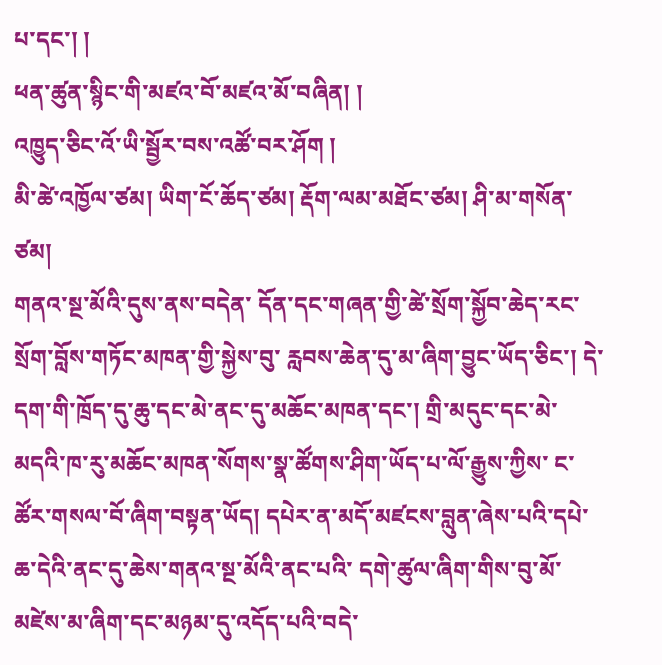པ་དང་། །
ཕན་ཚུན་སྙིང་གི་མཛའ་བོ་མཛའ་མོ་བཞིན། །
འཁྱུད་ཅིང་འོ་ཡི་སྦྱོར་བས་འཚོ་བར་ཤོག །
མི་ཚེ་འཁྱོལ་ཙམ། ཡིག་ངོ་ཆོད་ཙམ། རྡོག་ལམ་མཐོང་ཙམ། ཤི་མ་གསོན་ཙམ།
གནའ་སྔ་མོའི་དུས་ནས་བདེན་ དོན་དང་གཞན་གྱི་ཚེ་སྲོག་སྐྱོབ་ཆེད་རང་སྲོག་བློས་གཏོང་མཁན་གྱི་སྐྱེས་བུ་ རླབས་ཆེན་དུ་མ་ཞིག་བྱུང་ཡོད་ཅིང་། དེ་དག་གི་ཁྲོད་དུ་ཆུ་དང་མེ་ནང་དུ་མཆོང་མཁན་དང་། གྲི་མདུང་དང་མེ་མདའི་ཁ་རུ་མཆོང་མཁན་སོགས་སྣ་ཚོགས་ཤིག་ཡོད་པ་ལོ་རྒྱུས་ཀྱིས་ ང་ཚོར་གསལ་བོ་ཞིག་བསྟན་ཡོད། དཔེར་ན་མདོ་མཛངས་བླུན་ཞེས་པའི་དཔེ་ཆ་དེའི་ནང་དུ་ཆེས་གནའ་སྔ་མོའི་ནང་པའི་ དགེ་ཚུལ་ཞིག་གིས་བུ་མོ་མཛེས་མ་ཞིག་དང་མཉམ་དུ་འདོད་པའི་བདེ་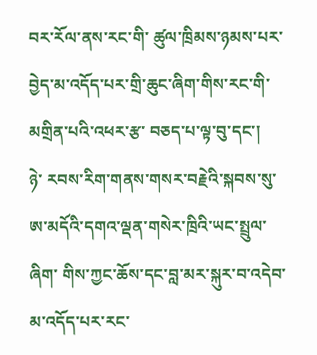བར་རོལ་ནས་རང་གི་ ཚུལ་ཁྲིམས་ཉམས་པར་བྱེད་མ་འདོད་པར་གྲི་ཆུང་ཞིག་གིས་རང་གི་མགྲིན་པའི་འཕར་རྩ་ བཅད་པ་ལྟ་བུ་དང་།
ཉེ་ རབས་རིག་གནས་གསར་བརྗེའི་སྐབས་སུ་ཨ་མདོའི་དགའ་ལྡན་གསེར་ཁྲིའི་ཡང་སྤྲུལ་ཞིག་ གིས་ཀྱང་ཆོས་དང་བླ་མར་སྐུར་བ་འདེབ་མ་འདོད་པར་རང་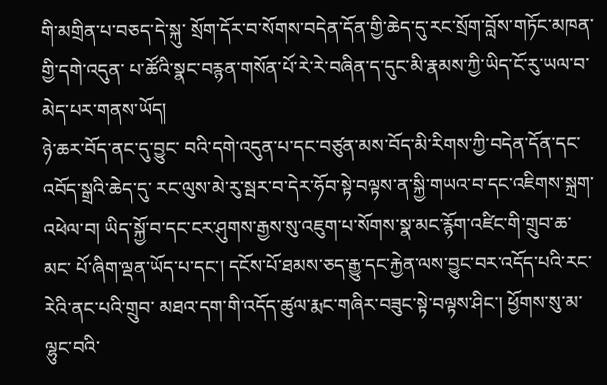གི་མགྲིན་པ་བཅད་དེ་སྐུ་ སྲོག་དོར་བ་སོགས་བདེན་དོན་གྱི་ཆེད་དུ་རང་སྲོག་བློས་གཏོང་མཁན་གྱི་དགེ་འདུན་ པ་ཚོའི་སྣང་བརྙན་གསོན་པོ་རེ་རེ་བཞིན་ད་དུང་མི་རྣམས་ཀྱི་ཡིད་ངོ་རུ་ཡལ་བ་ མེད་པར་གནས་ཡོད།
ཉེ་ཆར་བོད་ནང་དུ་བྱུང་ བའི་དགེ་འདུན་པ་དང་བཙུན་མས་བོད་མི་རིགས་ཀྱི་བདེན་དོན་དང་འབོད་སྒྲའི་ཆེད་དུ་ རང་ལུས་མེ་རུ་སྦར་བ་དེར་ཧོབ་སྟེ་བལྟས་ན་སྐྱི་གཡའ་བ་དང་འཇིགས་སྐྲག་འཕེལ་བ། ཡིད་སྐྱོ་བ་དང་ངར་ཤུགས་རྒྱས་སུ་འཇུག་པ་སོགས་སྣ་མང་རྙོག་འཛིང་གི་གྲུབ་ཆ་མང་ པོ་ཞིག་ལྡན་ཡོད་པ་དང་། དངོས་པོ་ཐམས་ཅད་རྒྱུ་དང་རྐྱེན་ལས་བྱུང་བར་འདོད་པའི་རང་རེའི་ནང་པའི་གྲུབ་ མཐའ་དག་གི་འདོད་ཚུལ་རྨང་གཞིར་བཟུང་སྟེ་བལྟས་ཤིང་། ཕྱོགས་སུ་མ་ལྷུང་བའི་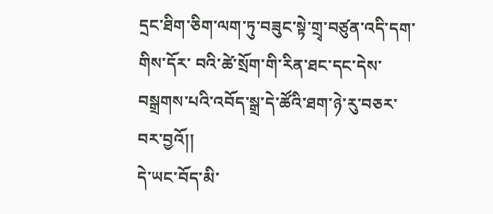དྲང་ཐིག་ཅིག་ལག་ཏུ་བཟུང་སྟེ་གྲྭ་བཙུན་འདི་དག་གིས་དོར་ བའི་ཚེ་སྲོག་གི་རིན་ཐང་དང་དེས་བསྒྲགས་པའི་འབོད་སྒྲ་དེ་ཚོའི་ཐག་ཉེ་རུ་བཅར་ བར་བྱའོ།།
དེ་ཡང་བོད་མི་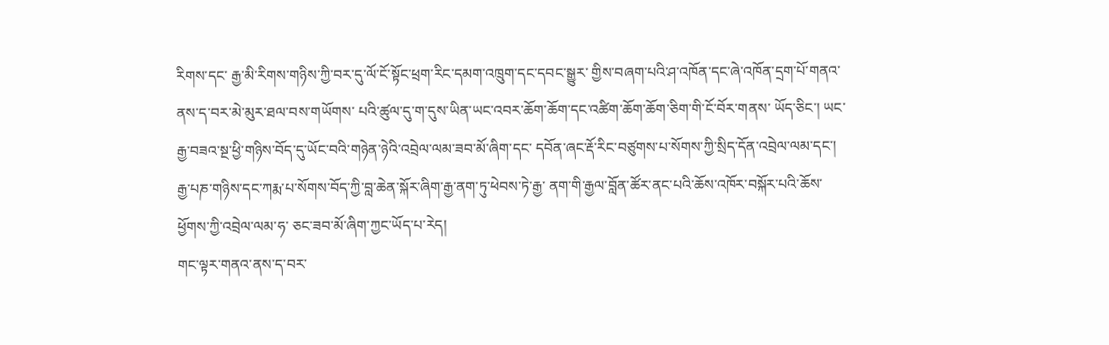རིགས་དང་ རྒྱ་མི་རིགས་གཉིས་ཀྱི་བར་དུ་ལོ་ངོ་སྟོང་ཕྲག་རིང་དམག་འཁྲུག་དང་དབང་སྒྱུར་ གྱིས་བཞག་པའི་ཤ་འཁོན་དང་ཞེ་འཁོན་དྲག་པོ་གནའ་ནས་ད་བར་མེ་མུར་ཐལ་བས་གཡོགས་ པའི་ཚུལ་དུ་ག་དུས་ཡིན་ཡང་འབར་ཆོག་ཆོག་དང་འཚིག་ཆོག་ཆོག་ཅིག་གི་ངོ་བོར་གནས་ ཡོད་ཅིང་། ཡང་རྒྱ་བཟའ་སྔ་ཕྱི་གཉིས་བོད་དུ་ཡོང་བའི་གཉེན་ཉེའི་འབྲེལ་ལམ་ཟབ་མོ་ཞིག་དང་ དབོན་ཞང་རྡོ་རིང་བཙུགས་པ་སོགས་ཀྱི་སྲིད་དོན་འབྲེལ་ལམ་དང་། རྒྱ་པཎ་གཉིས་དང་ཀརྨ་པ་སོགས་བོད་ཀྱི་བླ་ཆེན་སྐོར་ཞིག་རྒྱ་ནག་ཏུ་ཕེབས་ཏེ་རྒྱ་ ནག་གི་རྒྱལ་བློན་ཚོར་ནང་པའི་ཆོས་འཁོར་བསྐོར་པའི་ཆོས་ཕྱོགས་ཀྱི་འབྲེལ་ལམ་ཧ་ ཅང་ཟབ་མོ་ཞིག་ཀྱང་ཡོད་པ་རེད།
གང་ལྟར་གནའ་ནས་ད་བར་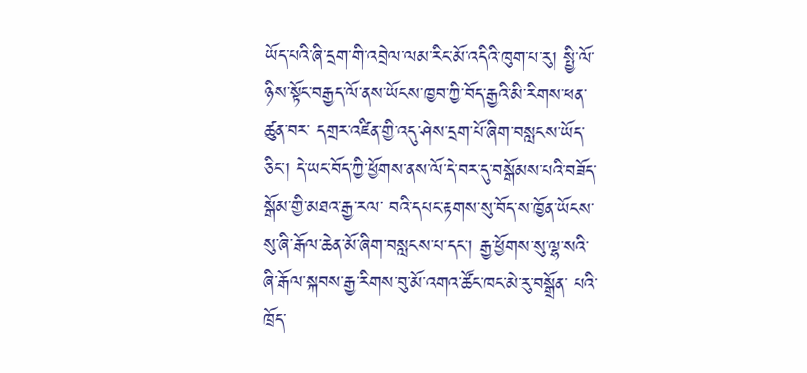ཡོད་པའི་ཞི་དྲག་གི་འབྲེལ་ལམ་རིང་མོ་འདིའི་ཁུག་པ་རུ། སྤྱི་ལོ་ཉིས་སྟོང་བརྒྱད་ལོ་ནས་ཡོངས་ཁྱབ་ཀྱི་བོད་རྒྱའི་མི་རིགས་ཕན་ཚུན་བར་ དགྲར་འཛིན་གྱི་འདུ་ཤེས་དྲག་པོ་ཞིག་བསླངས་ཡོད་ཅིང་། དེ་ཡང་བོད་ཀྱི་ཕྱོགས་ནས་ལོ་དེ་བར་དུ་བསྒོམས་པའི་བཟོད་སྒོམ་གྱི་མཐའ་རྒྱ་རལ་ བའི་དཔང་རྟགས་སུ་བོད་ས་ཁྱོན་ཡོངས་སུ་ཞི་རྒོལ་ཆེན་མོ་ཞིག་བསླངས་པ་དང་། རྒྱ་ཕྱོགས་སུ་ལྷ་སའི་ཞི་རྒོལ་སྐབས་རྒྱ་རིགས་བུ་མོ་འགའ་ཚོང་ཁང་མེ་རུ་བསྒྲོན་ པའི་ཁྲོད་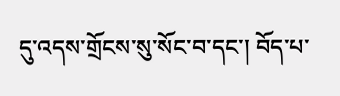དུ་འདས་གྲོངས་སུ་སོང་བ་དང་། བོད་པ་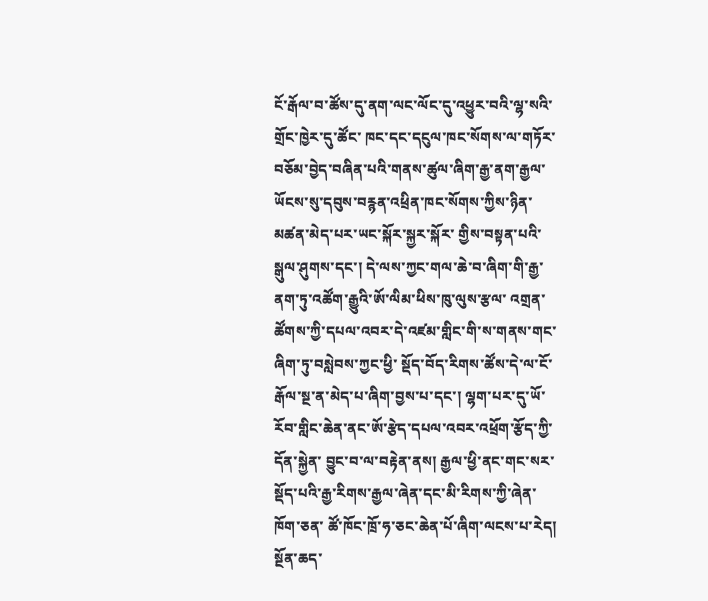ངོ་རྒོལ་བ་ཚོས་དུ་ནག་ལང་ལོང་དུ་འཕྱུར་བའི་ལྷ་སའི་གྲོང་ཁྱེར་དུ་ཚོང་ ཁང་དང་དངུལ་ཁང་སོགས་ལ་གཏོར་བཅོམ་བྱེད་བཞིན་པའི་གནས་ཚུལ་ཞིག་རྒྱ་ནག་རྒྱལ་ ཡོངས་སུ་དབུས་བརྙན་འཕྲིན་ཁང་སོགས་ཀྱིས་ཉིན་མཚན་མེད་པར་ཡང་སྐོར་སྐྱར་སྐོར་ གྱིས་བསྟན་པའི་སྒུལ་ཤུགས་དང་། དེ་ལས་ཀྱང་གལ་ཆེ་བ་ཞིག་གི་རྒྱ་ནག་ཏུ་འཚོག་རྒྱུའི་ཨོ་ལིམ་ཕིས་ཁུ་ལུས་རྩལ་ འགྲན་ཚོགས་ཀྱི་དཔལ་འབར་དེ་འཛམ་གླིང་གི་ས་གནས་གང་ཞིག་ཏུ་བསླེབས་ཀྱང་ཕྱི་ སྡོད་བོད་རིགས་ཚོས་དེ་ལ་ངོ་རྒོལ་སྔ་ན་མེད་པ་ཞིག་བྱས་པ་དང་། ལྷག་པར་དུ་ཡོ་རོབ་གླིང་ཆེན་ནང་ཨོ་རྩེད་དཔལ་འབར་འཕྲོག་རྩོད་ཀྱི་དོན་སྐྱེན་ བྱུང་བ་ལ་བརྟེན་ནས། རྒྱལ་ཕྱི་ནང་གང་སར་སྡོད་པའི་རྒྱ་རིགས་རྒྱལ་ཞེན་དང་མི་རིགས་ཀྱི་ཞེན་ཁོག་ཅན་ ཚོ་ཁོང་ཁྲོ་ཧ་ཅང་ཆེན་པོ་ཞིག་ལངས་པ་རེད།
སྔོན་ཆད་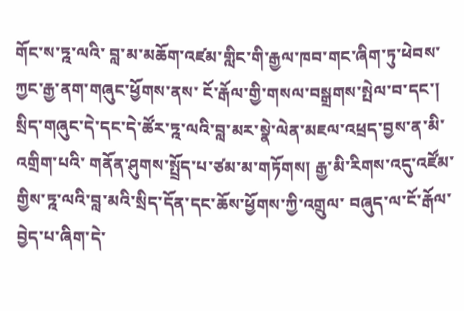གོང་ས་ཏྰ་ལའི་ བླ་མ་མཆོག་འཛམ་གླིང་གི་རྒྱལ་ཁབ་གང་ཞིག་ཏུ་ཕེབས་ཀྱང་རྒྱ་ནག་གཞུང་ཕྱོགས་ནས་ ངོ་རྒོལ་གྱི་གསལ་བསྒྲགས་སྤེལ་བ་དང་། སྲིད་གཞུང་དེ་དང་དེ་ཚོར་ཏྰ་ལའི་བླ་མར་སྣེ་ལེན་མཇལ་འཕྲད་བྱས་ན་མི་འགྲིག་པའི་ གནོན་ཤུགས་སྤྲོད་པ་ཙམ་མ་གཏོགས། རྒྱ་མི་རིགས་འདུ་འཛོམ་གྱིས་ཏྰ་ལའི་བླ་མའི་སྲིད་དོན་དང་ཆོས་ཕྱོགས་ཀྱི་འགྲུལ་ བཞུད་ལ་ངོ་རྒོལ་བྱེད་པ་ཞིག་དེ་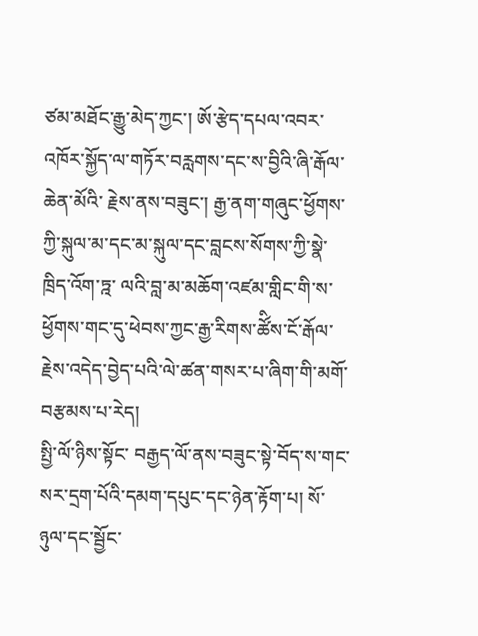ཙམ་མཐོང་རྒྱུ་མེད་ཀྱང་། ཨོ་རྩེད་དཔལ་འབར་འཁོར་སྐྱོད་ལ་གཏོར་བརླགས་དང་ས་བྱིའི་ཞི་རྒོལ་ཆེན་མོའི་ རྗེས་ནས་བཟུང་། རྒྱ་ནག་གཞུང་ཕྱོགས་ཀྱི་སྐུལ་མ་དང་མ་སྐུལ་དང་བླངས་སོགས་ཀྱི་སྣེ་ཁྲིད་འོག་ཏྰ་ ལའི་བླ་མ་མཆོག་འཛམ་གླིང་གི་ས་ཕྱོགས་གང་དུ་ཕེབས་ཀྱང་རྒྱ་རིགས་ཚོིས་ངོ་རྒོལ་ རྗེས་འདེད་བྱེད་པའི་ལེ་ཚན་གསར་པ་ཞིག་གི་མགོ་བརྩམས་པ་རེད།
སྤྱི་ལོ་ཉིས་སྟོང་ བརྒྱད་ལོ་ནས་བཟུང་སྟེ་བོད་ས་གང་སར་དྲག་པོའི་དམག་དཔུང་དང་ཉེན་རྟོག་པ། སོ་ཉུལ་དང་སྦྱོང་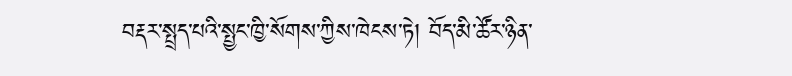བརྡར་སྤྲད་པའི་སྤྱང་ཁྱི་སོགས་ཀྱིས་ཁེངས་ཏེ། བོད་མི་ཚོར་ཉིན་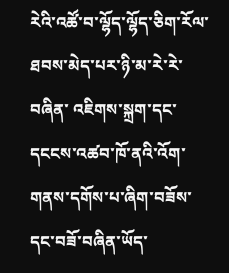རེའི་འཚོ་བ་ལྷོད་ལྷོད་ཅིག་རོལ་ཐབས་མེད་པར་ཉི་མ་རེ་རེ་བཞིན་ འཇིགས་སྐྲག་དང་དངངས་འཚབ་ཁོ་ནའི་འོག་གནས་དགོས་པ་ཞིག་བཟོས་དང་བཟོ་བཞིན་ཡོད་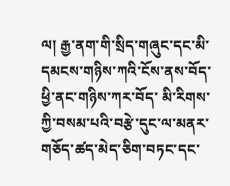ལ། རྒྱ་ནག་གི་སྲིད་གཞུང་དང་མི་དམངས་གཉིས་ཀའི་ངོས་ནས་བོད་ཕྱི་ནང་གཉིས་ཀར་བོད་ མི་རིགས་ཀྱི་བསམ་པའི་བརྩེ་དུང་ལ་མནར་གཅོད་ཚད་མེད་ཅིག་བཏང་དང་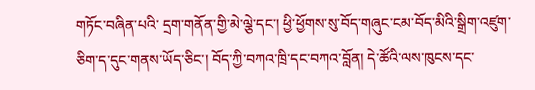གཏོང་བཞིན་པའི་ དྲག་གནོན་གྱི་མེ་ལྕེ་དང་། ཕྱི་ཕྱོགས་སུ་བོད་གཞུང་ངམ་བོད་མིའི་སྒྲིག་འཛུག་ཅིག་ད་དུང་གནས་ཡོད་ཅིང་། བོད་ཀྱི་བཀའ་ཁྲི་དང་བཀའ་བློན། དེ་ཚོའི་ལས་ཁུངས་དང་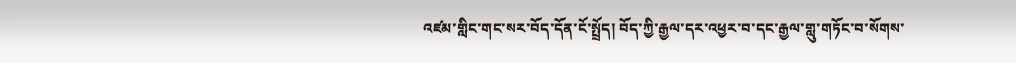འཛམ་གླིང་གང་སར་བོད་དོན་ངོ་སྤྲོད། བོད་ཀྱི་རྒྱལ་དར་འཕྱར་བ་དང་རྒྱལ་གླུ་གཏོང་བ་སོགས་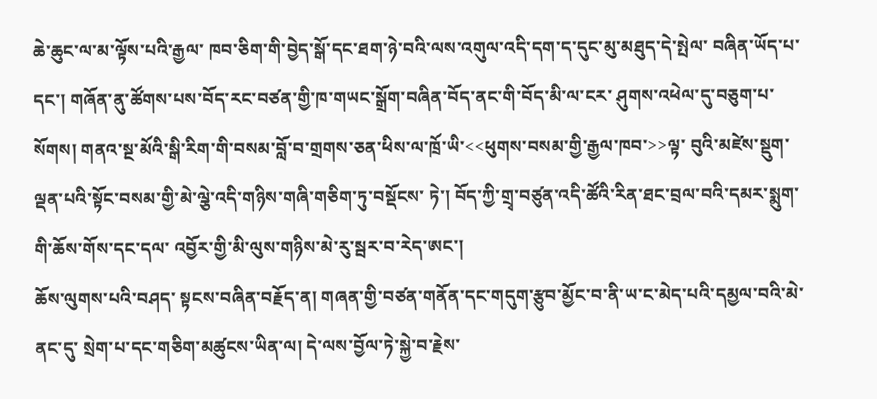ཆེ་ཆུང་ལ་མ་ལྟོས་པའི་རྒྱལ་ ཁབ་ཅིག་གི་བྱེད་སྒོ་དང་ཐག་ཉེ་བའི་ལས་འགུལ་འདི་དག་ད་དུང་མུ་མཐུད་དེ་སྤེལ་ བཞིན་ཡོད་པ་དང་། གཞོན་ནུ་ཚོགས་པས་བོད་རང་བཙན་གྱི་ཁ་གཡང་སྒྲོག་བཞིན་བོད་ནང་གི་བོད་མི་ལ་ངར་ ཤུགས་འཕེལ་དུ་བཅུག་པ་སོགས། གནའ་སྔ་མོའི་སྒི་རིག་གི་བསམ་བློ་བ་གྲགས་ཅན་ཕིས་ལ་ཁྲོ་ཡི་<<ཕུགས་བསམ་གྱི་རྒྱལ་ཁབ་>>ལྟ་ བུའི་མཛེས་སྡུག་ལྡན་པའི་སྟོང་བསམ་གྱི་མེ་ལྕེ་འདི་གཉིས་གཞི་གཅིག་ཏུ་བསྡོངས་ ཏེ་། བོད་ཀྱི་གྲྭ་བཙུན་འདི་ཚོའི་རིན་ཐང་བྲལ་བའི་དམར་སྨུག་གི་ཆོས་གོས་དང་དལ་ འབྱོར་གྱི་མི་ལུས་གཉིས་མེ་རུ་སྦར་བ་རེད་ཨང་།
ཆོས་ལུགས་པའི་བཤད་ སྟངས་བཞིན་བརྗོད་ན། གཞན་གྱི་བཙན་གནོན་དང་གདུག་རྩུབ་མྱོང་བ་ནི་ཡ་ང་མེད་པའི་དམྱལ་བའི་མེ་ནང་དུ་ སྲེག་པ་དང་གཅིག་མཚུངས་ཡིན་ལ། དེ་ལས་བྱོལ་ཏེ་སྐྱེ་བ་རྗེས་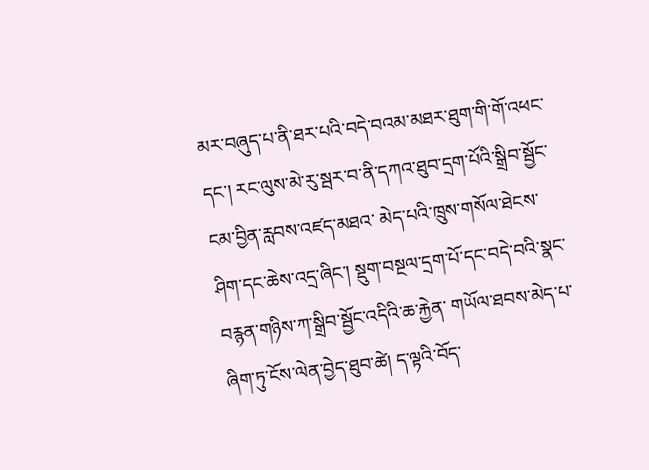མར་བཞུད་པ་ནི་ཐར་པའི་བདེ་བའམ་མཐར་ཐུག་གི་གོ་འཕང་ དང་། རང་ལུས་མེ་རུ་སྦར་བ་ནི་དཀའ་ཐུབ་དྲག་པོའི་སྒྲིབ་སྦྱོང་ངམ་བྱིན་རླབས་འཛད་མཐའ་ མེད་པའི་ཁྲུས་གསོལ་ཐེངས་ཤིག་དང་ཆེས་འདྲ་ཞིང་། སྡུག་བསྔལ་དྲག་པོ་དང་བདེ་བའི་སྣང་བརྙན་གཉིས་ཀ་སྒྲིབ་སྦྱོང་འདིའི་ཆ་རྐྱེན་ གཡོལ་ཐབས་མེད་པ་ཞིག་ཏུ་ངོས་ལེན་བྱེད་ཐུབ་ཚེ། ད་ལྟའི་བོད་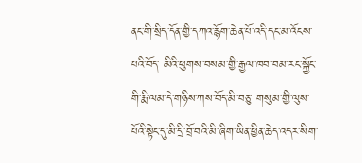ནང་གི་སྲིད་དོན་གྱི་དཀའ་རྙོག་ཆེན་པོ་འདི་དང་མ་འོངས་པའི་བོད་ མིའི་ཕུགས་བསམ་གྱི་རྒྱལ་ཁབ་བམ་རང་སྐྱོང་གི་རྨི་ལམ་དེ་གཉིས་ཀས་བོད་མི་བཅུ་ གསུམ་གྱི་ལུས་པོའི་སྟེང་དུ་མི་དྲི་བྲོ་བའི་མི་ཞིག་ཡིན་ཕྱིན་ཆེད་འདར་སིག་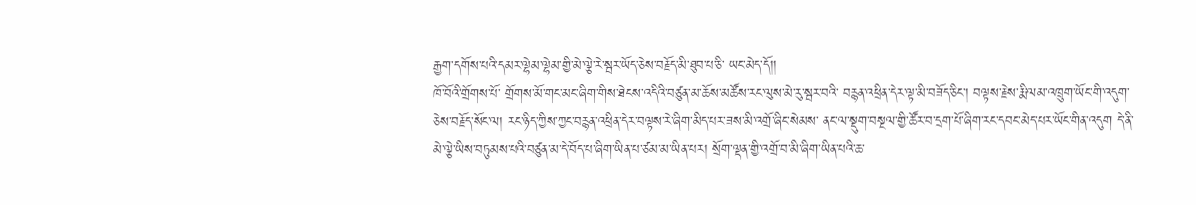རྒྱག་དགོས་པའི་དམར་ལྷེམ་ལྷེམ་གྱི་མེ་ལྕེ་རེ་སྦར་ཡོད་ཅེས་བརྗོད་མི་ཐུབ་པ་ཅི་ ཡང་མེད་དོ།།
ཁོ་བོའི་གྲོགས་པོ་ གྲོགས་མོ་གང་མང་ཞིག་གིས་ཐེངས་འདིའི་བཙུན་མ་ཆོས་མཚོས་རང་ལུས་མེ་རུ་སྦར་བའི་ བརྙན་འཕྲིན་དེར་ལྟ་མི་བཟོད་ཅིང་། བལྟས་རྗེས་རྨི་ལམ་འཁྲུག་ཡོང་གི་འདུག་ཅེས་བརྗོད་སོང་ལ། རང་ཉིད་ཀྱིས་ཀྱང་བརྙན་འཕྲིན་དེར་བལྟས་རེ་ཞིག་མིད་པར་ཟས་མི་འགྲོ་ཞིང་སེམས་ ནང་ལ་སྡུག་བསྔལ་གྱི་ཚོར་བ་དྲག་པོ་ཞིག་རང་དབང་མེད་པར་ཡོང་གིན་འདུག དེ་ནི་མེ་ལྕེ་ཡིས་བཏུམས་པའི་བཙུན་མ་དེ་བོད་པ་ཞིག་ཡིན་པ་ཙམ་མ་ཡིན་པར། སྲོག་ལྡན་གྱི་འགྲོ་བ་མི་ཞིག་ཡིན་པའི་ཆ་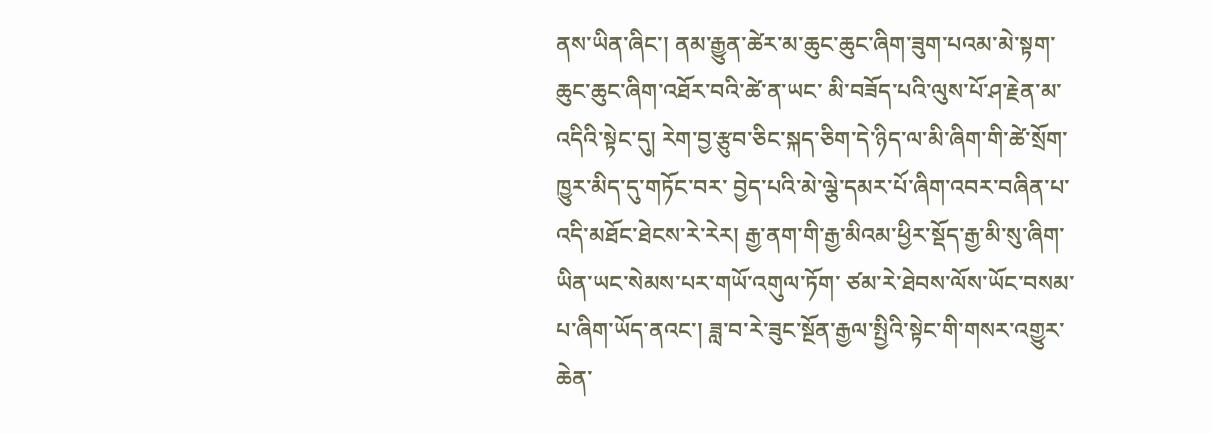ནས་ཡིན་ཞིང་། ནམ་རྒྱུན་ཚེར་མ་ཆུང་ཆུང་ཞིག་ཟུག་པའམ་མེ་སྟག་ཆུང་ཆུང་ཞིག་འཐོར་བའི་ཚེ་ན་ཡང་ མི་བཟོད་པའི་ལུས་པོ་ཤ་རྗེན་མ་འདིའི་སྟེང་དུ། རེག་བྱ་རྩུབ་ཅིང་སྐད་ཅིག་དེ་ཉིད་ལ་མི་ཞིག་གི་ཚེ་སྲོག་ཁྱུར་མིད་དུ་གཏོང་བར་ བྱེད་པའི་མེ་ལྕེ་དམར་པོ་ཞིག་འབར་བཞིན་པ་འདི་མཐོང་ཐེངས་རེ་རེར། རྒྱ་ནག་གི་རྒྱ་མིའམ་ཕྱིར་སྡོད་རྒྱ་མི་སུ་ཞིག་ཡིན་ཡང་སེམས་པར་གཡོ་འགུལ་ཏོག་ ཙམ་རེ་ཐེབས་ལོས་ཡོང་བསམ་པ་ཞིག་ཡོད་ནའང་། ཟླ་བ་རེ་ཟུང་སྔོན་རྒྱལ་སྤྱིའི་སྟེང་གི་གསར་འགྱུར་ཆེན་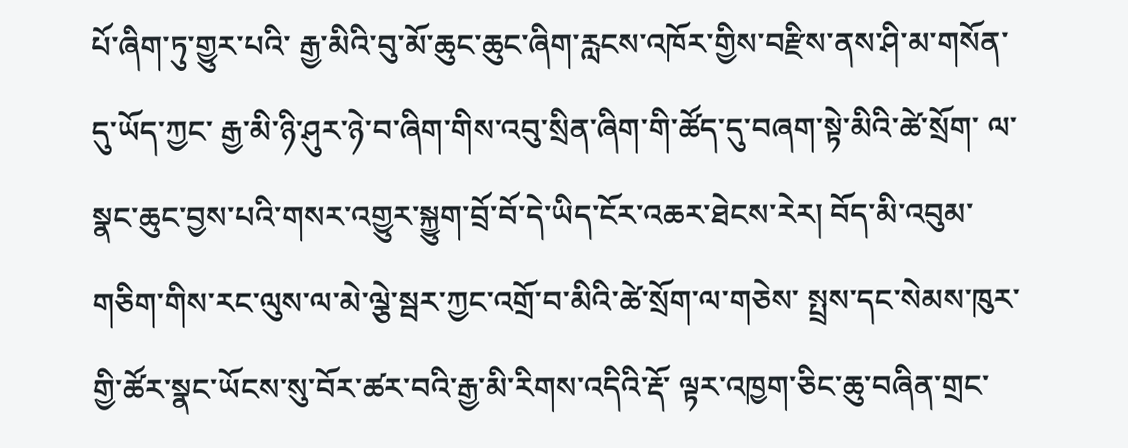པོ་ཞིག་ཏུ་གྱུར་པའི་ རྒྱ་མིའི་བུ་མོ་ཆུང་ཆུང་ཞིག་རླངས་འཁོར་གྱིས་བརྫིས་ནས་ཤི་མ་གསོན་དུ་ཡོད་ཀྱང་ རྒྱ་མི་ཉི་ཤུར་ཉེ་བ་ཞིག་གིས་འབུ་སྲིན་ཞིག་གི་ཚོད་དུ་བཞག་སྟེ་མིའི་ཚེ་སྲོག་ ལ་སྣང་ཆུང་བྱས་པའི་གསར་འགྱུར་སྐྱུག་བྲོ་བོ་དེ་ཡིད་ངོར་འཆར་ཐེངས་རེར། བོད་མི་འབུམ་གཅིག་གིས་རང་ལུས་ལ་མེ་ལྕེ་སྦར་ཀྱང་འགྲོ་བ་མིའི་ཚེ་སྲོག་ལ་གཅེས་ སྤྲས་དང་སེམས་ཁུར་གྱི་ཚོར་སྣང་ཡོངས་སུ་བོར་ཚར་བའི་རྒྱ་མི་རིགས་འདིའི་རྡོ་ ལྟར་འཁྱག་ཅིང་ཆུ་བཞིན་གྲང་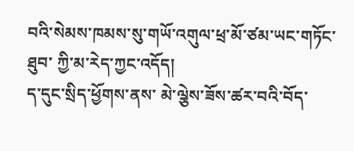བའི་སེམས་ཁམས་སུ་གཡོ་འགུལ་ཕྲ་མོ་ཙམ་ཡང་གཏོང་ཐུབ་ ཀྱི་མ་རེད་ཀྱང་འདོད།
ད་དུང་སྲིད་ཕྱོགས་ནས་ མེ་ལྕེས་ཟོས་ཚར་བའི་བོད་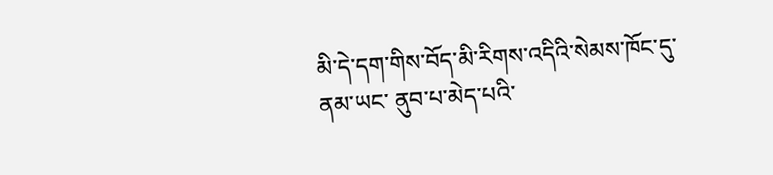མི་དེ་དག་གིས་བོད་མི་རིགས་འདིའི་སེམས་ཁོང་དུ་ནམ་ཡང་ ནུབ་པ་མེད་པའི་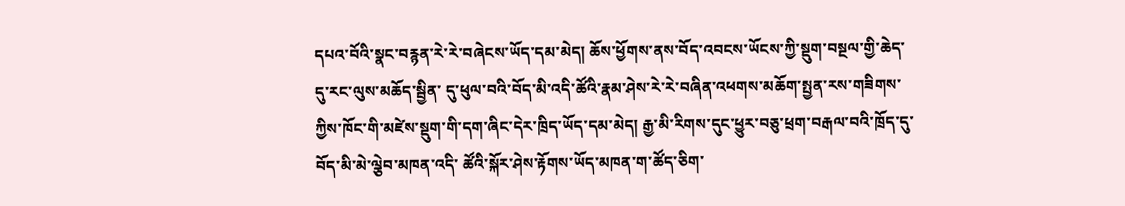དཔའ་བོའི་སྣང་བརྙན་རེ་རེ་བཞེངས་ཡོད་དམ་མེད། ཆོས་ཕྱོགས་ནས་བོད་འབངས་ཡོངས་ཀྱི་སྡུག་བསྔལ་གྱི་ཆེད་དུ་རང་ལུས་མཆོད་སྦྱིན་ དུ་ཕུལ་བའི་བོད་མི་འདི་ཚོའི་རྣམ་ཤེས་རེ་རེ་བཞིན་འཕགས་མཆོག་སྤྱན་རས་གཟིགས་ ཀྱིས་ཁོང་གི་མཛེས་སྡུག་གི་དག་ཞིང་དེར་ཁྲིད་ཡོད་དམ་མེད། རྒྱ་མི་རིགས་དུང་ཕྱུར་བཅུ་ཕྲག་བརྒལ་བའི་ཁྲོད་དུ་བོད་མི་མེ་ལྕེབ་མཁན་འདི་ ཚོའི་སྐོར་ཤེས་རྟོགས་ཡོད་མཁན་ག་ཚོད་ཅིག་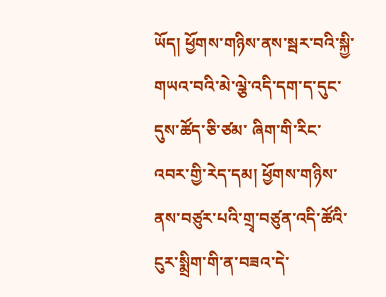ཡོད། ཕྱོགས་གཉིས་ནས་སྦར་བའི་སྐྱི་གཡའ་བའི་མེ་ལྕེ་འདི་དག་ད་དུང་དུས་ཚོད་ཅི་ཙམ་ ཞིག་གི་རིང་འབར་གྱི་རེད་དམ། ཕྱོགས་གཉིས་ནས་བཙུར་པའི་གྲྭ་བཙུན་འདི་ཚོའི་ངུར་སྨྲིག་གི་ན་བཟའ་དེ་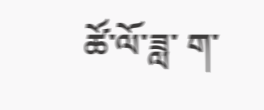ཚོ་ལོ་ཟླ་ ག་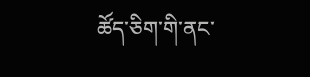ཚོད་ཅིག་གི་ནང་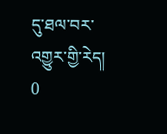དུ་ཐལ་བར་འགྱུར་གྱི་རེད།
0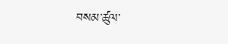བསམ་ཚུལ་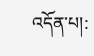འདོན་པ།: